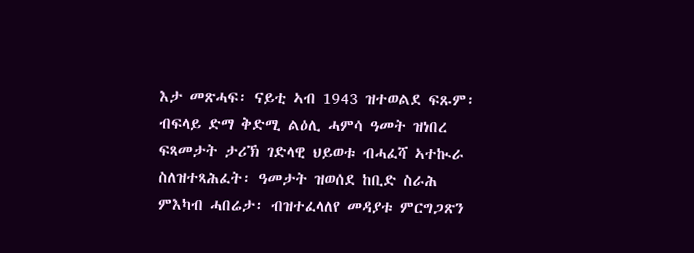እታ መጽሓፍ፡ ናይቲ ኣብ 1943 ዝተወልደ ፍጹም፡ ብፍላይ ድማ ቅድሚ ልዕሊ ሓምሳ ዓመት ዝነበረ ፍጻመታት ታሪኽ ገድላዊ ህይወቱ ብሓፈሻ ኣተኲራ ስለዝተጻሕፈት፡ ዓመታት ዝወሰደ ከቢድ ስራሕ ምእካብ ሓበሬታ፡ ብዝተፈላለየ መዳያቱ ምርግጋጽን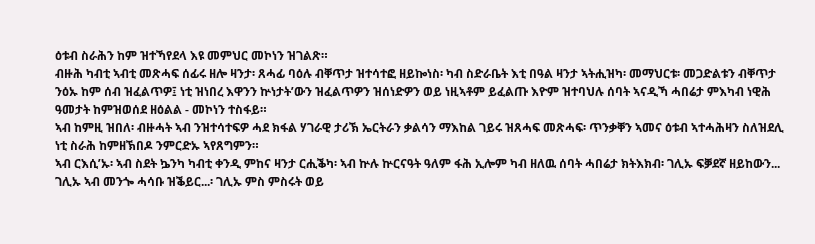ዕቱብ ስራሕን ከም ዝተኻየደላ እዩ መምህር መኮነን ዝገልጽ።
ብዙሕ ካብቲ ኣብቲ መጽሓፍ ሰፊሩ ዘሎ ዛንታ፡ ጸሓፊ ባዕሉ ብቐጥታ ዝተሳተፎ ዘይኰነስ፡ ካብ ስድራቤት እቲ በዓል ዛንታ ኣትሒዝካ፡ መማህርቱ፡ መጋድልቱን ብቐጥታ ንዕኡ ከም ሰብ ዝፈልጥዎ፤ ነቲ ዝነበረ እዋንን ኵነታት’ውን ዝፈልጥዎን ዝሰነድዎን ወይ ነዚኣቶም ይፈልጡ እዮም ዝተባህሉ ሰባት ኣናዲኻ ሓበሬታ ምእካብ ነዊሕ ዓመታት ከምዝወሰደ ዘዕልል - መኮነን ተስፋይ።
ኣብ ከምዚ ዝበለ፡ ብዙሓት ኣብ ንዝተሳተፍዎ ሓደ ክፋል ሃገራዊ ታሪኽ ኤርትራን ቃልሳን ማእከል ገይሩ ዝጸሓፍ መጽሓፍ፡ ጥንቃቐን ኣመና ዕቱብ ኣተሓሕዛን ስለዝደሊ ነቲ ስራሕ ከምዘኽበዶ ንምርድኡ ኣየጸግምን።
ኣብ ርእሲ’ኡ፡ ኣብ ስደት ኴንካ ካብቲ ቀንዲ ምከና ዛንታ ርሒቕካ፡ ኣብ ኵሉ ኵርናዓት ዓለም ፋሕ ኢሎም ካብ ዘለዉ ሰባት ሓበሬታ ክትእክብ፡ ገሊኡ ፍቓደኛ ዘይከውን... ገሊኡ ኣብ መንጐ ሓሳቡ ዝቕይር...፡ ገሊኡ ምስ ምስሩት ወይ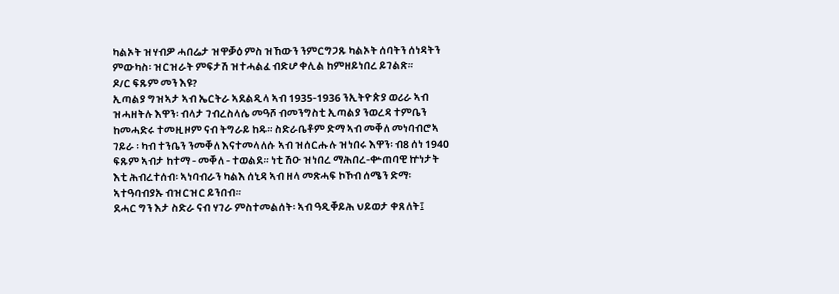ካልኦት ዝሃብዎ ሓበሬታ ዝዋቓዕ ምስ ዝኸውን ንምርግጋጹ ካልኦት ሰባትን ሰነዳትን ምውካስ፡ ዝርዝራት ምፍታሽ ዝተሓልፈ ብድሆ ቀሊል ከምዘይነበረ ይገልጽ።
ዶ/ር ፍጹም መን እዩ?
ኢጣልያ ግዝኣታ ኣብ ኤርትራ ኣደልዲላ ኣብ 1935-1936 ንኢትዮጵያ ወሪራ ኣብ ዝሓዘትሉ እዋን፡ ብላታ ገብረስላሴ መዓሾ ብመንግስቲ ኢጣልያ ንወረዳ ተምቤን ከመሓድሩ ተመዚዞም ናብ ትግራይ ከዱ። ስድራቤቶም ድማ ኣብ መቐለ መነባብሮኣ ገይራ ፡ ካብ ተንቤን ንመቐለ እናተመላለሱ ኣብ ዝሰርሑሉ ዝነበሩ እዋን፡ ብ8 ሰነ 1940 ፍጹም ኣብታ ከተማ - መቐለ - ተወልደ። ነቲ ሽዑ ዝነበረ ማሕበረ-ቍጠባዊ ኵነታት እቲ ሕብረተሰብ፡ ኣነባብራን ካልእ ሰኒዳ ኣብ ዘላ መጽሓፍ ኮኾብ ሰሜን ድማ፡ ኣተዓባብያኡ ብዝርዝር ይንበብ።
ደሓር ግን እታ ስድራ ናብ ሃገራ ምስተመልሰት፡ ኣብ ዓዲቐይሕ ህይወታ ቀጸለት፤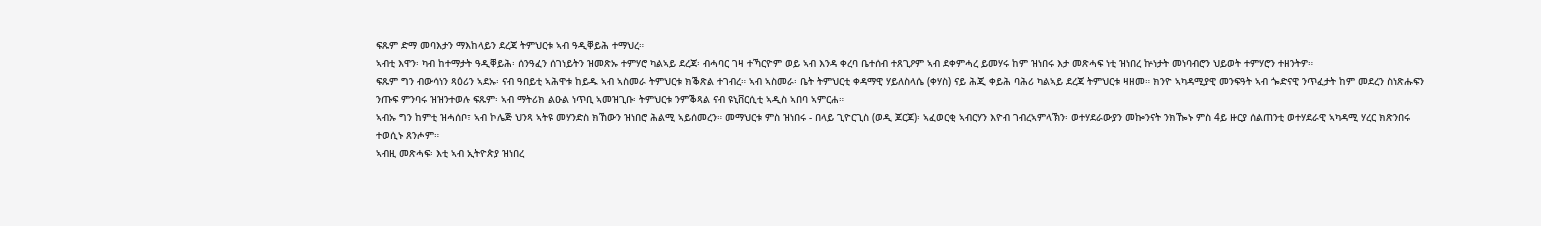ፍጹም ድማ መባእታን ማእከላይን ደረጃ ትምህርቱ ኣብ ዓዲቐይሕ ተማህረ።
ኣብቲ እዋን፡ ካብ ከተማታት ዓዲቐይሕ፡ ሰንዓፈን ሰገነይትን ዝመጽኡ ተምሃሮ ካልኣይ ደረጃ፡ ብሓባር ገዛ ተኻርዮም ወይ ኣብ እንዳ ቀረባ ቤተሰብ ተጸጊዖም ኣብ ደቀምሓረ ይመሃሩ ከም ዝነበሩ እታ መጽሓፍ ነቲ ዝነበረ ኵነታት መነባብሮን ህይወት ተምሃሮን ተዘንትዎ።
ፍጹም ግን ብውሳነን ጻዕሪን ኣደኡ፡ ናብ ዓበይቲ ኣሕዋቱ ከይዱ ኣብ ኣስመራ ትምህርቱ ክቕጽል ተገብረ። ኣብ ኣስመራ፡ ቤት ትምህርቲ ቀዳማዊ ሃይለስላሴ (ቀሃስ) ናይ ሕጂ ቀይሕ ባሕሪ ካልኣይ ደረጃ ትምህርቱ ዛዘመ። ክንዮ ኣካዳሚያዊ መንፍዓት ኣብ ጐድናዊ ንጥፈታት ከም መደረን ስነጽሑፍን ንጡፍ ምንባሩ ዝዝንተወሉ ፍጹም፡ ኣብ ማትሪክ ልዑል ነጥቢ ኣመዝጊቡ፡ ትምህርቱ ንምቕጻል ናብ ዩኒቨርሲቲ ኣዲስ ኣበባ ኣምርሐ።
ኣብኡ ግን ከምቲ ዝሓሰቦ፣ ኣብ ኮሌጅ ህንጻ ኣትዩ መሃንድስ ክኸውን ዝነበሮ ሕልሚ ኣይሰመረን። መማህርቱ ምስ ዝነበሩ - በላይ ጊዮርጊስ (ወዲ ጆርጆ)፡ ኣፈወርቂ ኣብርሃን እዮብ ገብረኣምላኽን፡ ወተሃደራውያን መኰንናት ንክዀኑ ምስ 4ይ ዙርያ ሰልጠንቲ ወተሃደራዊ ኣካዳሚ ሃረር ክጽንበሩ ተወሲኑ ጸንሖም።
ኣብዚ መጽሓፍ፡ እቲ ኣብ ኢትዮጵያ ዝነበረ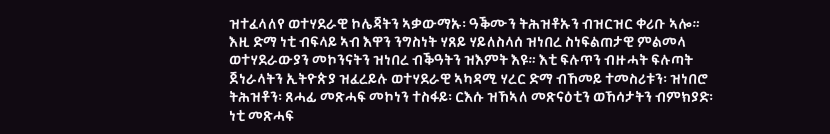ዝተፈላለየ ወተሃደራዊ ኮሌጃትን ኣቃውማኡ፡ ዓቕሙን ትሕዝቶኡን ብዝርዝር ቀሪቡ ኣሎ። እዚ ድማ ነቲ ብፍላይ ኣብ እዋን ንግስነት ሃጸይ ሃይለስላሰ ዝነበረ ስነፍልጠታዊ ምልመላ ወተሃደራውያን መኮንናትን ዝነበረ ብቕዓትን ዝእምት እዩ። እቲ ፍሉጥን ብዙሓት ፍሉጣት ጀነራላትን ኢትዮጵያ ዝፈረይሉ ወተሃደራዊ ኣካዳሚ ሃረር ድማ ብኸመይ ተመስሪቱን፡ ዝነበሮ ትሕዝቶን፡ ጸሓፊ መጽሓፍ መኮነን ተስፋይ፡ ርእሱ ዝኸኣለ መጽናዕቲን ወኸሳታትን ብምክያድ፡ ነቲ መጽሓፍ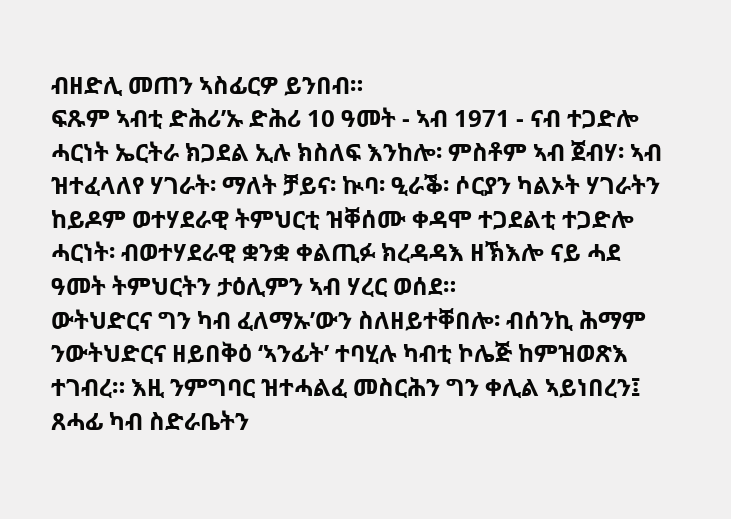ብዘድሊ መጠን ኣስፊርዎ ይንበብ።
ፍጹም ኣብቲ ድሕሪ’ኡ ድሕሪ 10 ዓመት - ኣብ 1971 - ናብ ተጋድሎ ሓርነት ኤርትራ ክጋደል ኢሉ ክስለፍ እንከሎ፡ ምስቶም ኣብ ጀብሃ፡ ኣብ ዝተፈላለየ ሃገራት፡ ማለት ቻይና፡ ኲባ፡ ዒራቕ፡ ሶርያን ካልኦት ሃገራትን ከይዶም ወተሃደራዊ ትምህርቲ ዝቐሰሙ ቀዳሞ ተጋደልቲ ተጋድሎ ሓርነት፡ ብወተሃደራዊ ቋንቋ ቀልጢፉ ክረዳዳእ ዘኽእሎ ናይ ሓደ ዓመት ትምህርትን ታዕሊምን ኣብ ሃረር ወሰደ።
ውትህድርና ግን ካብ ፈለማኡ’ውን ስለዘይተቐበሎ፡ ብሰንኪ ሕማም ንውትህድርና ዘይበቅዕ ‘ኣንፊት’ ተባሂሉ ካብቲ ኮሌጅ ከምዝወጽእ ተገብረ። እዚ ንምግባር ዝተሓልፈ መስርሕን ግን ቀሊል ኣይነበረን፤ ጸሓፊ ካብ ስድራቤትን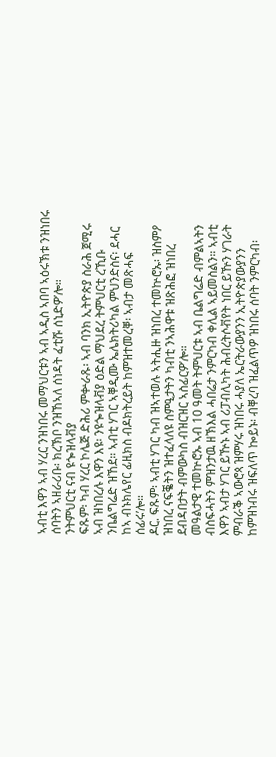ኣብቲ እዋን ኣብ ሃረር ንዝነበሩ መማህርቱን ኣብ ኣዲስ ኣበባ ኣዕሩኽቱ ንዝነበሩ ሰባትን ኣዘራሪቡ፡ ክረኽቦ ንዝኸኣለ ሰነዳት ፈቲሹ ሰኒድዎ’ሎ።
ንትምህርቲ ናብ ዩጐዝላቭያ
ፍጹም፡ ካብ ሃረር ኮሌጅ ድሕሪ ምቍራጹ፡ ኣብ ባንክ ኢትዮጵያ ስራሕ ጀሚሩ ኣብ ዝነበረሉ እዋን እዩ፡ ንዩጐዝላቭያ ዕድል ማህደረ ትምህርቲ ረኺቡ ንቤልግሬድ ዝኸደ። ኣብቲ ሃገር ኣቐዲሙ ኤሌክትሪካል ምህንድስና፡ ደሓር ከኣ ብኑክሌየር ፊዚክስ ብዶክትረይት ከምዝተመረቐ፡ ኣብታ መጽሓፍ ሰፊሩ’ሎ።
ዶር. ፍጹም፡ ኣብቲ ሃገር ካብ ዝኣተወሉ ኣትሒዙ ዝነበረ ተመኵሮኡ፡ ዝስምዖ ዝነበረ ናፍቘትን ዝተፈላለዩ ስምዒታትን ካብቲ ንኣሕዋቱ ዝጽሕፎ ዝነበረ ደብዳበታት ብምውካስ ብዝርዝር ኣስፊርዎ’ሎ።
መዓልታዊ ተመኵሮኡ ኣብ 10 ዓመት ትምህርቱ ኣብ ቤልግሬድ ብምልኣትን ብስፍሓትን ምዝንታዉ ዘኽእል ሓበሬታ ንምርካብ ቀሊል ኣይመስልን። ኣብቲ እዋን ኣብታ ሃገር ይዅኑ ኣብ ሪፓብሊካት ሕብረትሶቭየት ነበር ይዅን ሃገራት ምብራቕ ኣውሮጳ ዝምሃሩ ዝነበሩ ሓያለ ኤርትራውያንን ኢትዮጵያውያንን ከምዝነብሩ ዝፍለጥ ኰይኑ፡ ብቐረባ ዝፈልጥዎ ዝነበሩ ሰባት ንምርካብ፡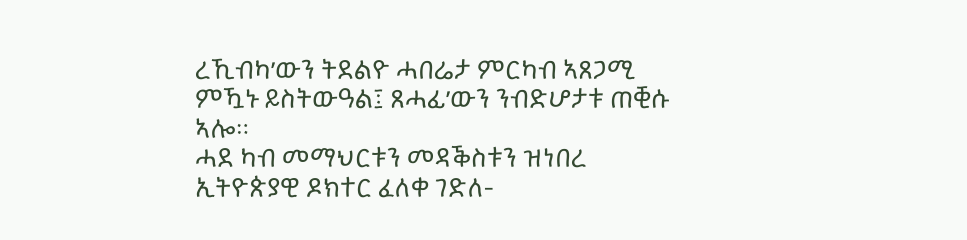ረኺብካ’ውን ትደልዮ ሓበሬታ ምርካብ ኣጸጋሚ ምዃኑ ይስትውዓል፤ ጸሓፊ’ውን ንብድሆታቱ ጠቒሱ ኣሎ።
ሓደ ካብ መማህርቱን መዳቕስቱን ዝነበረ ኢትዮጵያዊ ዶክተር ፈለቀ ገድለ-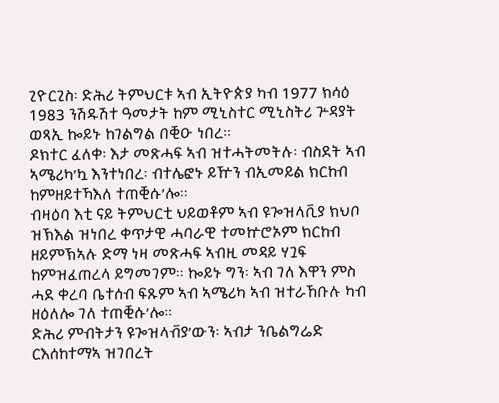ጊዮርጊስ፡ ድሕሪ ትምህርቱ ኣብ ኢትዮጵያ ካብ 1977 ክሳዕ 1983 ንሽዱሽተ ዓመታት ከም ሚኒስተር ሚኒስትሪ ጕዳያት ወጻኢ ኰይኑ ከገልግል በቒዑ ነበረ።
ዶክተር ፈለቀ፡ እታ መጽሓፍ ኣብ ዝተሓትመትሉ፡ ብስደት ኣብ ኣሜሪካ’ኳ እንተነበረ፡ ብተሌፎኑ ይዅን ብኢመይል ክርከብ ከምዘይተኻእለ ተጠቒሱ’ሎ።
ብዛዕባ እቲ ናይ ትምህርቲ ህይወቶም ኣብ ዩጐዝላቪያ ክህቦ ዝኽእል ዝነበረ ቀጥታዊ ሓባራዊ ተመኵሮኦም ክርከብ ዘይምኽኣሉ ድማ ነዛ መጽሓፍ ኣብዚ መዳይ ሃጓፍ ከምዝፈጠረላ ይግመገም። ኰይኑ ግን፡ ኣብ ገለ እዋን ምስ ሓደ ቀረባ ቤተሰብ ፍጹም ኣብ ኣሜሪካ ኣብ ዝተራኸቡሉ ካብ ዘዕለሎ ገለ ተጠቒሱ’ሎ።
ድሕሪ ምብትታን ዩጐዝላቭያ’ውን፡ ኣብታ ንቤልግሬድ ርእሰከተማኣ ዝገበረት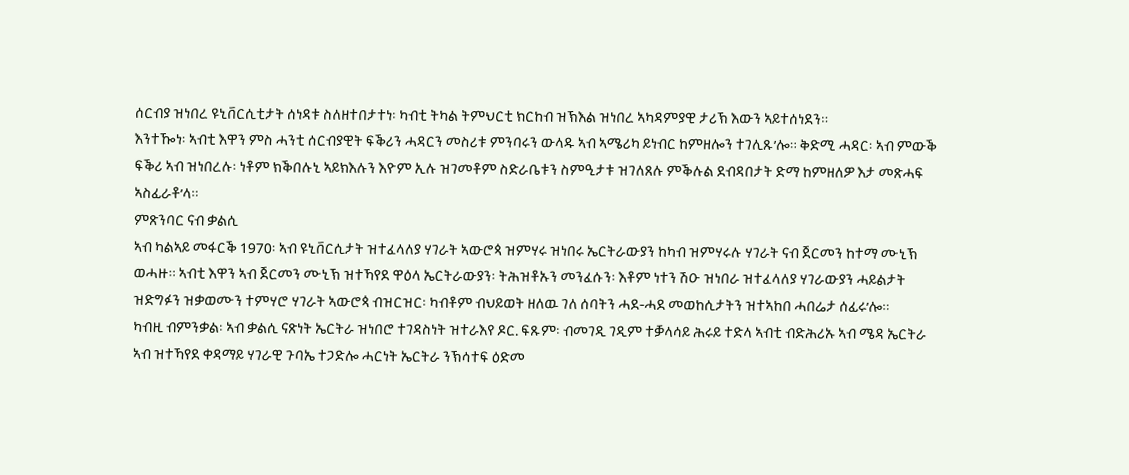ሰርብያ ዝነበረ ዩኒቨርሲቲታት ሰነዳቱ ስለዘተበታተነ፡ ካብቲ ትካል ትምህርቲ ክርከብ ዝኽእል ዝነበረ ኣካዳምያዊ ታሪኽ እውን ኣይተሰነደን።
እንተዀነ፡ ኣብቲ እዋን ምስ ሓንቲ ሰርብያዊት ፍቕሪን ሓዳርን መስሪቱ ምንባሩን ውላዱ ኣብ ኣሜሪካ ይነብር ከምዘሎን ተገሊጹ’ሎ። ቅድሚ ሓዳር፡ ኣብ ምውቕ ፍቕሪ ኣብ ዝነበረሉ፡ ነቶም ክቕበሉኒ ኣይክእሉን እዮም ኢሉ ዝገመቶም ስድራቤቱን ስምዒታቱ ዝገለጸሉ ምቕሉል ደብዳበታት ድማ ከምዘለዎ እታ መጽሓፍ ኣስፊራቶ’ላ።
ምጽንባር ናብ ቃልሲ
ኣብ ካልኣይ መፋርቕ 1970፡ ኣብ ዩኒቨርሲታት ዝተፈላለያ ሃገራት ኣውሮጳ ዝምሃሩ ዝነበሩ ኤርትራውያን ከካብ ዝምሃሩሉ ሃገራት ናብ ጀርመን ከተማ ሙኒኽ ወሓዙ። ኣብቲ እዋን ኣብ ጀርመን ሙኒኽ ዝተኻየደ ዋዕላ ኤርትራውያን፡ ትሕዝቶኡን መንፈሱን፡ እቶም ነተን ሽዑ ዝነበራ ዝተፈላለያ ሃገራውያን ሓይልታት ዝድግፉን ዝቃወሙን ተምሃሮ ሃገራት ኣውሮጳ ብዝርዝር፡ ካብቶም ብህይወት ዘለዉ ገለ ሰባትን ሓደ-ሓደ መወከሲታትን ዝተኣከበ ሓበሬታ ሰፊሩ’ሎ።
ካብዚ ብምንቃል፡ ኣብ ቃልሲ ናጽነት ኤርትራ ዝነበሮ ተገዳስነት ዝተራእየ ዶር. ፍጹም፡ ብመገዲ ገዲም ተቓላሳይ ሕሩይ ተድላ ኣብቲ ብድሕሪኡ ኣብ ሜዳ ኤርትራ ኣብ ዝተኻየደ ቀዳማይ ሃገራዊ ጉባኤ ተጋድሎ ሓርነት ኤርትራ ንኽሳተፍ ዕድመ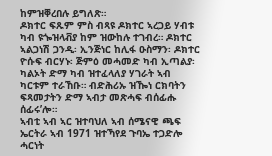ከምዝቐረበሉ ይግለጽ።
ዶክተር ፍጹም ምስ ብጻዩ ዶክተር ኣረጋይ ሃብቱ ካብ ዩጐዝላቭያ ከም ዝውከሉ ተገብረ። ዶክተር ኣልጋነሽ ጋንዲ፡ ኢንጅነር ከሊፋ ዑስማን፡ ዶክተር ዮሱፍ ብርሃኑ፡ ጅምዕ መሓመድ ካብ ኢጣልያ፡ ካልኦት ድማ ካብ ዝተፈላለያ ሃገራት ኣብ ካርቱም ተራኸቡ። ብድሕሪኡ ዝዀነ ርክባትን ፍጻመታትን ድማ ኣብታ መጽሓፍ ብሰፊሑ ሰፊሩ’ሎ።
ኣብቲ ኣብ ኣር ዝተባህለ ኣብ ሰሜናዊ ጫፍ ኤርትራ ኣብ 1971 ዝተኻየደ ጉባኤ ተጋድሎ ሓርነት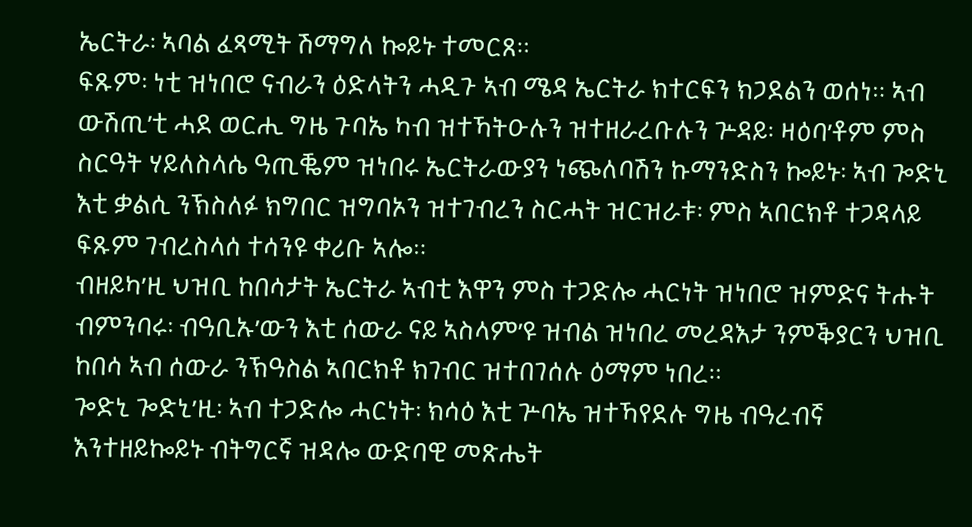ኤርትራ፡ ኣባል ፈጻሚት ሽማግለ ኰይኑ ተመርጸ።
ፍጹም፡ ነቲ ዝነበሮ ናብራን ዕድላትን ሓዲጉ ኣብ ሜዳ ኤርትራ ክተርፍን ክጋደልን ወሰነ። ኣብ ውሽጢ’ቲ ሓደ ወርሒ ግዜ ጉባኤ ካብ ዝተኻትዑሉን ዝተዘራረቡሉን ጕዳይ፡ ዛዕባ’ቶም ምስ ስርዓት ሃይለስላሴ ዓጢቘም ዝነበሩ ኤርትራውያን ነጭለባሽን ኩማንድስን ኰይኑ፡ ኣብ ጐድኒ እቲ ቃልሲ ንኽስለፉ ክግበር ዝግባኦን ዝተገብረን ስርሓት ዝርዝራቱ፡ ምስ ኣበርክቶ ተጋዳላይ ፍጹም ገብረስላሰ ተሳንዩ ቀሪቡ ኣሎ።
ብዘይካ’ዚ ህዝቢ ከበሳታት ኤርትራ ኣብቲ እዋን ምስ ተጋድሎ ሓርነት ዝነበሮ ዝምድና ትሑት ብምንባሩ፡ ብዓቢኡ’ውን እቲ ሰውራ ናይ ኣስላም’ዩ ዝብል ዝነበረ መረዳእታ ንምቕያርን ህዝቢ ከበሳ ኣብ ሰውራ ንኽዓስል ኣበርክቶ ክገብር ዝተበገሰሉ ዕማም ነበረ።
ጐድኒ ጐድኒ’ዚ፡ ኣብ ተጋድሎ ሓርነት፡ ክሳዕ እቲ ጕባኤ ዝተኻየደሉ ግዜ ብዓረብኛ እንተዘይኰይኑ ብትግርኛ ዝዳሎ ውድባዊ መጽሔት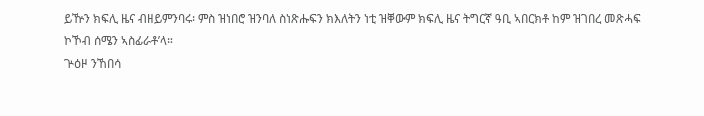ይዅን ክፍሊ ዜና ብዘይምንባሩ፡ ምስ ዝነበሮ ዝንባለ ስነጽሑፍን ክእለትን ነቲ ዝቐውም ክፍሊ ዜና ትግርኛ ዓቢ ኣበርክቶ ከም ዝገበረ መጽሓፍ ኮኾብ ሰሜን ኣስፊራቶ’ላ።
ጕዕዞ ንኸበሳ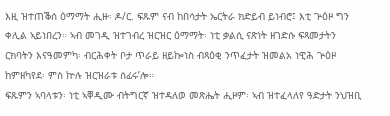እዚ ዝተጠቕሰ ዕማማት ሒዙ፡ ዶ/ር. ፍጹም ናብ ከበሳታት ኤርትራ ክድይብ ይነብሮ፤ እቲ ጕዕዞ ግን ቀሊል ኣይነበረን። ኣብ መገዲ ዝተገብረ ዝርዝር ዕማማት፡ ነቲ ቃልሲ ናጽነት ዘገድሱ ፍጻመታትን ርክባትን እናዓመምካ፡ ብርሕቀት ቦታ ጥራይ ዘይኰነስ ብጻዕቂ ንጥፈታት ዝመልአ ነዊሕ ጕዕዞ ከምዘካየደ፡ ምስ ኵሉ ዝርዝራቱ ሰፊሩ’ሎ።
ፍጹምን ኣባላቱን፡ ነቲ ኣቐዲሙ ብትግርኛ ዝተዳለወ መጽሔት ሒዞም፡ ኣብ ዝተፈላለየ ዓድታት ንህዝቢ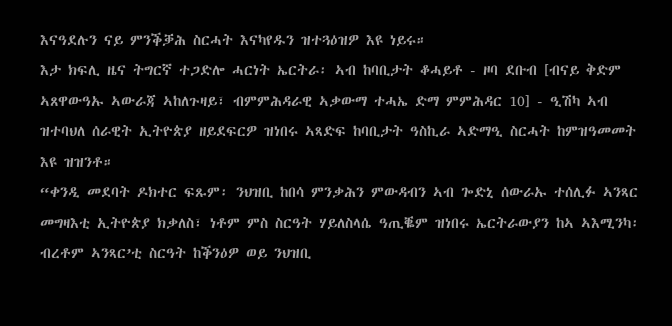እናዓደሉን ናይ ምንቕቓሕ ስርሓት እናካየዱን ዝተጓዕዝዎ እዩ ነይሩ።
እታ ክፍሊ ዜና ትግርኛ ተጋድሎ ሓርነት ኤርትራ፡ ኣብ ከባቢታት ቆሓይቶ - ዞባ ደቡብ [ብናይ ቅድም ኣጸዋውዓኡ ኣውራጃ ኣከለጉዛይ፣ ብምምሕዳራዊ ኣቃውማ ተሓኤ ድማ ምምሕዳር 10] - ዒሽካ ኣብ ዝተባህለ ሰራዊት ኢትዮጵያ ዘይደፍርዎ ዝነበሩ ኣጻድፍ ከባቢታት ዓስኪራ ኣድማዒ ስርሓት ከምዝዓመመት እዩ ዝዝንቶ።
“ቀንዲ መደባት ዶክተር ፍጹም፡ ንህዝቢ ከበሳ ምንቃሕን ምውዳብን ኣብ ጐድኒ ሰውራኡ ተሰሊፉ ኣንጻር መግዛእቲ ኢትዮጵያ ክቃለስ፣ ነቶም ምስ ስርዓት ሃይለስላሴ ዓጢቘም ዝነበሩ ኤርትራውያን ከኣ ኣእሚንካ፡ ብረቶም ኣንጻር’ቲ ስርዓት ከቕንዕዎ ወይ ንህዝቢ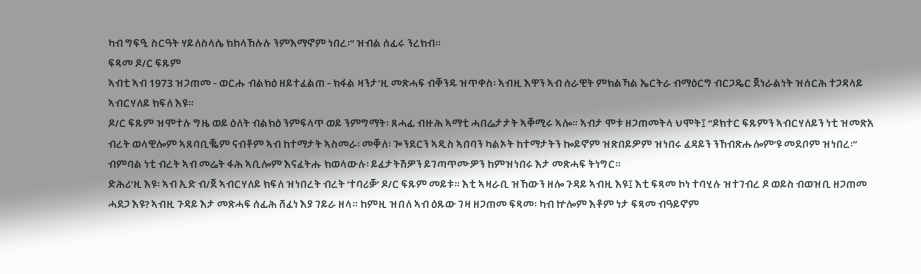ካብ ግፍዒ ስርዓት ሃይለስላሴ ክከላኸሉሉ ንምእማኖም ነበረ፡” ዝብል ሰፊሩ ንረክብ።
ፍጻመ ዶ/ር ፍጹም
ኣብቲ ኣብ 1973 ዝጋጠመ - ወርሑ ብልክዕ ዘይተፈልጠ - ክፋል ዛንታ’ዚ መጽሓፍ ብቐንዱ ዝጥቀስ፡ ኣብዚ እዋን ኣብ ሰራዊት ምክልኻል ኤርትራ ብማዕርግ ብርጋዴር ጀነራልነት ዝሰርሕ ተጋዳላይ ኣብርሃለይ ክፍለ እዩ።
ዶ/ር ፍጹም ዝሞተሉ ግዜ ወይ ዕለት ብልክዕ ንምፍላጥ ወይ ንምግማት፡ ጸሓፊ ብዙሕ ኣማቲ ሓበሬታታት ኣቐሚሩ ኣሎ። ኣብታ ሞቱ ዘጋጠመትላ ህሞት፤ “ዶክተር ፍጹምን ኣብርሃለይን ነቲ ዝመጽአ ብረት ወላዊሎም ኣጸባቢቘም ናብቶም ኣብ ከተማታት ኣስመራ፡ መቐለ፡ ጐንደርን ኣዲስ ኣበባን ካልኦት ከተማታትን ኰይኖም ዝጽበይዎም ዝነበሩ ፈዳይን ንኸብጽሑሎም’ዩ መደቦም ዝነበረ፡” ብምባል ነቲ ብረት ኣብ መሬት ፋሕ ኣቢሎም እናፈትሑ ክወላውሉ፡ ይፈታትሽዎን ይገጣጥሙዎን ከምዝነበሩ እታ መጽሓፍ ትነግር።
ድሕሪ’ዚ እዩ፡ ኣብ ኢድ ብ/ጀ ኣብርሃለይ ክፍለ ዝነበረት ብረት ‘ተባሪቓ’ ዶ/ር ፍጹም መይቱ። እቲ ኣዛራቢ ዝኸውን ዘሎ ጉዳይ ኣብዚ እዩ፤ እቲ ፍጻመ ኮነ ተባሂሉ ዝተገብረ ዶ ወይስ ብወዝቢ ዘጋጠመ ሓደጋ እዩ? ኣብዚ ጉዳይ እታ መጽሓፍ ሰፊሕ ሸፈነ እያ ገይራ ዘላ። ከምዚ ዝበለ ኣብ ዕጹው ገዛ ዘጋጠመ ፍጻመ፡ ካብ ኵሎም እቶም ነታ ፍጻመ ብዓይኖም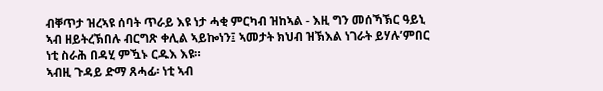ብቐጥታ ዝረኣዩ ሰባት ጥራይ እዩ ነታ ሓቂ ምርካብ ዝከኣል - እዚ ግን መሰኻኽር ዓይኒ ኣብ ዘይትረኽበሉ ብርግጽ ቀሊል ኣይኰነን፤ ኣመታት ክህብ ዝኽእል ነገራት ይሃሉ’ምበር ነቲ ስራሕ በዳሂ ምዃኑ ርዱእ እዩ።
ኣብዚ ጉዳይ ድማ ጸሓፊ፡ ነቲ ኣብ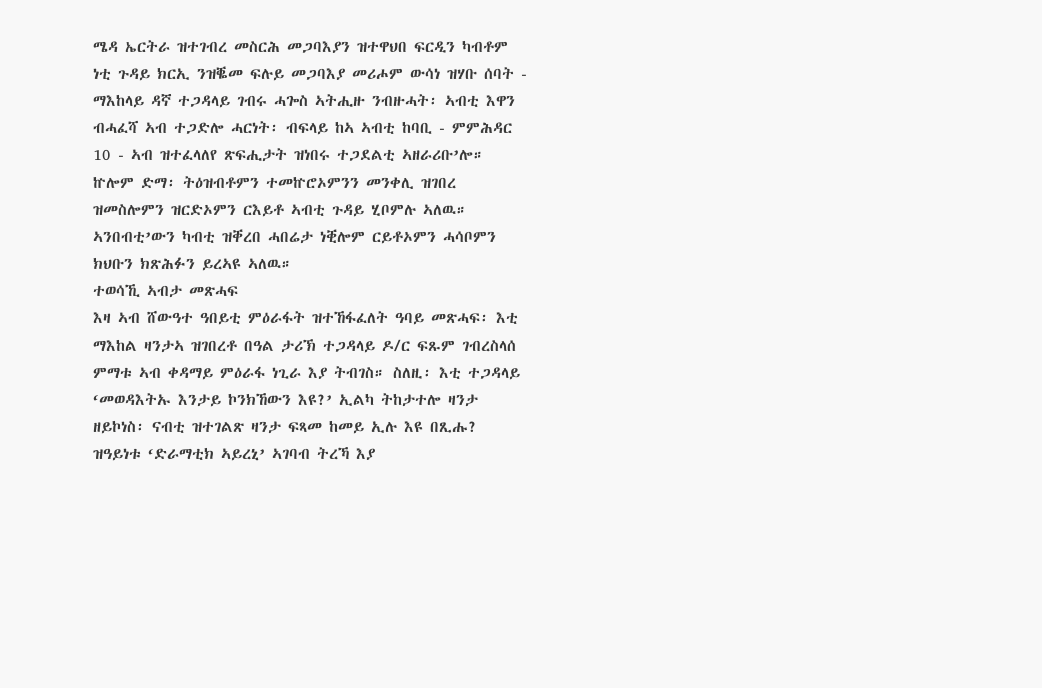ሜዳ ኤርትራ ዝተገብረ መስርሕ መጋባእያን ዝተዋህበ ፍርዲን ካብቶም ነቲ ጉዳይ ክርኢ ንዝቘመ ፍሉይ መጋባእያ መሪሖም ውሳነ ዝሃቡ ሰባት - ማእከላይ ዳኛ ተጋዳላይ ገብሩ ሓጐስ ኣትሒዙ ንብዙሓት፡ ኣብቲ እዋን ብሓፈሻ ኣብ ተጋድሎ ሓርነት፡ ብፍላይ ከኣ ኣብቲ ከባቢ - ምምሕዳር 10 - ኣብ ዝተፈላለየ ጽፍሒታት ዝነበሩ ተጋደልቲ ኣዘራሪቡ’ሎ። ኵሎም ድማ፡ ትዕዝብቶምን ተመኵሮኦምንን መንቀሊ ዝገበረ ዝመስሎምን ዝርድኦምን ርእይቶ ኣብቲ ጉዳይ ሂቦምሉ ኣለዉ። ኣንበብቲ’ውን ካብቲ ዝቐረበ ሓበሬታ ነቒሎም ርይቶኦምን ሓሳቦምን ክህቡን ክጽሕፉን ይረኣዩ ኣለዉ።
ተወሳኺ ኣብታ መጽሓፍ
እዛ ኣብ ሸውዓተ ዓበይቲ ምዕራፋት ዝተኸፋፈለት ዓባይ መጽሓፍ፡ እቲ ማእከል ዛንታኣ ዝገበረቶ በዓል ታሪኽ ተጋዳላይ ዶ/ር ፍጹም ገብረስላሰ ምማቱ ኣብ ቀዳማይ ምዕራፋ ነጊራ እያ ትብገስ። ስለዚ፡ እቲ ተጋዳላይ ‘መወዳእትኡ እንታይ ኮንክኸውን እዩ?’ ኢልካ ትከታተሎ ዛንታ ዘይኮነስ፡ ናብቲ ዝተገልጽ ዛንታ ፍጻመ ከመይ ኢሉ እዩ በጺሑ? ዝዓይነቱ ‘ድራማቲክ ኣይረኒ’ ኣገባብ ትረኻ እያ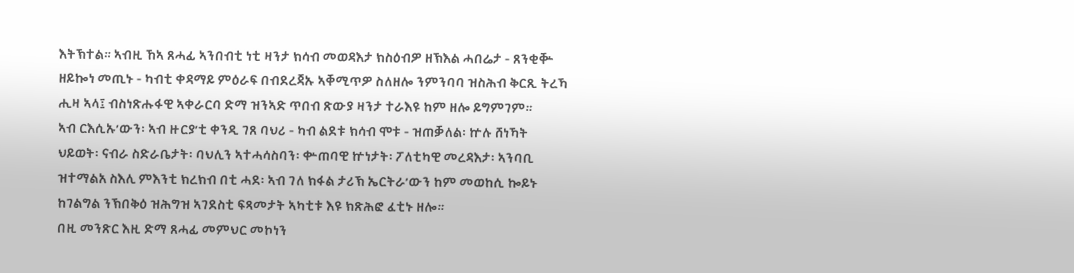እትኽተል። ኣብዚ ኸኣ ጸሓፊ ኣንበብቲ ነቲ ዛንታ ክሳብ መወዳእታ ክስዕብዎ ዘኽእል ሓበሬታ - ጸንቂቝ ዘይኰነ መጢኑ - ካብቲ ቀዳማይ ምዕራፍ በብደረጃኡ ኣቐሚጥዎ ስለዘሎ ንምንባባ ዝስሕብ ቅርጺ ትረኻ ሒዛ ኣላ፤ ብስነጽሑፋዊ ኣቀራርባ ድማ ዝንኣድ ጥበብ ጽውያ ዛንታ ተራእዩ ከም ዘሎ ይግምገም።
ኣብ ርእሲኡ’ውን፡ ኣብ ዙርያ’ቲ ቀንዲ ገጸ ባህሪ - ካብ ልደቱ ክሳብ ሞቱ - ዝጠቓለል፡ ኵሉ ሸነኻት ህይወት፡ ናብራ ስድራቤታት፡ ባህሊን ኣተሓሳስባን፡ ቍጠባዊ ኵነታት፡ ፖለቲካዊ መረዳእታ፡ ኣንባቢ ዝተማልአ ስእሊ ምእንቲ ክረክብ በቲ ሓደ፡ ኣብ ገለ ክፋል ታሪኽ ኤርትራ’ውን ከም መወከሲ ኰይኑ ከገልግል ንኽበቅዕ ዝሕግዝ ኣገደስቲ ፍጻመታት ኣካቲቱ እዩ ክጽሕፎ ፈቲኑ ዘሎ።
በዚ መንጽር እዚ ድማ ጸሓፊ መምህር መኮነን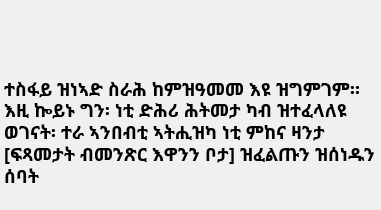ተስፋይ ዝነኣድ ስራሕ ከምዝዓመመ እዩ ዝግምገም።
እዚ ኰይኑ ግን፡ ነቲ ድሕሪ ሕትመታ ካብ ዝተፈላለዩ ወገናት፡ ተራ ኣንበብቲ ኣትሒዝካ ነቲ ምከና ዛንታ [ፍጻመታት ብመንጽር እዋንን ቦታ] ዝፈልጡን ዝሰነዱን ሰባት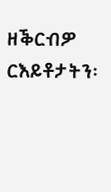ዘቕርብዎ ርእይቶታትን፡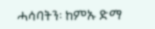ሓሳባትን፡ ከምኡ ድማ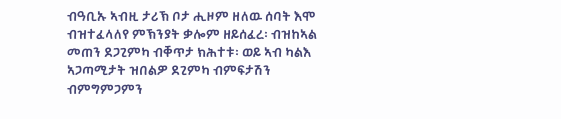ብዓቢኡ ኣብዚ ታሪኽ ቦታ ሒዞም ዘለዉ ሰባት እሞ ብዝተፈላለየ ምኽንያት ቃሎም ዘይሰፈረ፡ ብዝከኣል መጠን ደጋጊምካ ብቐጥታ ክሕተቱ፡ ወይ ኣብ ካልእ ኣጋጣሚታት ዝበልዎ ደጊምካ ብምፍታሽን ብምግምጋምን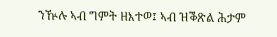ንዅሉ ኣብ ግምት ዘእተወ፤ ኣብ ዝቕጽል ሕታም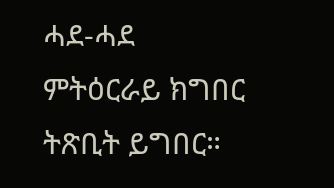ሓደ-ሓደ ምትዕርራይ ክግበር ትጽቢት ይግበር።